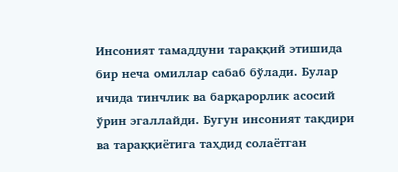Инсоният тамаддуни тараққий этишида бир неча омиллар сабаб бўлади. Булар ичида тинчлик ва барқарорлик асосий ўрин эгаллайди. Бугун инсоният тақдири ва тараққиётига таҳдид солаётган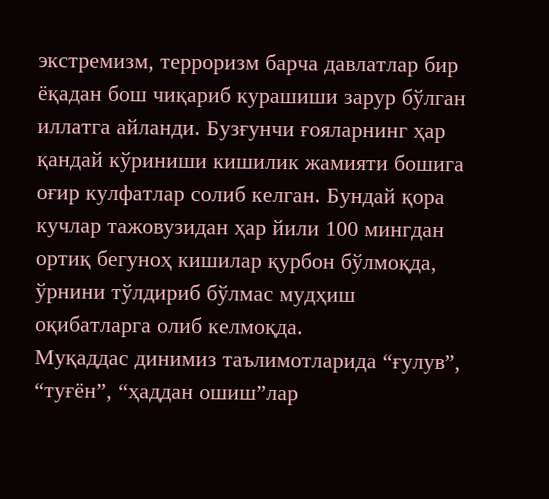экстремизм, терроризм барча давлатлар бир ёқадан бош чиқариб курашиши зарур бўлган иллатга айланди. Бузғунчи ғояларнинг ҳар қандай кўриниши кишилик жамияти бошига оғир кулфатлар солиб келган. Бундай қора кучлар тажовузидан ҳар йили 100 мингдан ортиқ бегуноҳ кишилар қурбон бўлмоқда, ўрнини тўлдириб бўлмас мудҳиш оқибатларга олиб келмоқда.
Муқаддас динимиз таълимотларида “ғулув”, “туғён”, “ҳаддан ошиш”лар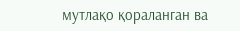мутлақо қораланган ва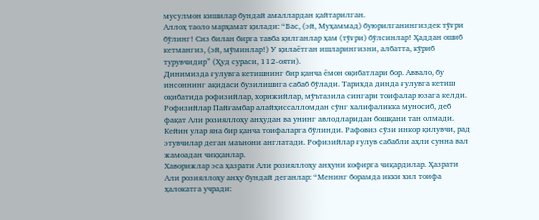мусулмон кишилар бундай амаллардан қайтарилган.
Аллоҳ таоло марҳамат қилади: “Бас, (эй, Муҳаммад) буюрилганингиздек тўғри бўлинг! Сиз билан бирга тавба қилганлар ҳам (тўғри) бўлсинлар! Ҳаддан ошиб кетмангиз, (эй, мўминлар!) У қилаётган ишларингизни, албатта, кўриб турувчидир” (Ҳуд сураси, 112-ояти).
Динимизда ғулувга кетишнинг бир қанча ёмон оқибатлари бор. Аввало, бу инсоннинг ақидаси бузилишига сабаб бўлади. Тарихда динда ғулувга кетиш оқибатида рофизийлар, хорижийлар, мўътазила сингари тоифалар юзага келди.
Рофизийлар Пайғамбар алайҳиссалломдан сўнг халифаликка муносиб, деб фақат Али розияллоҳу анҳудан ва унинг авлодларидан бошқани тан олмади. Кейин улар яна бир қанча тоифаларга бўлинди. Рафовиз сўзи инкор қилувчи, рад этувчилар деган маънони англатади. Рофизийлар ғулув сабабли аҳли сунна вал жамоадан чиққанлар.
Хаворижлар эса ҳазрати Али розияллоҳу анҳуни кофирга чиқардилар. Ҳазрати Али розияллоҳу анҳу бундай деганлар: “Менинг борамда икки хил тоифа ҳалокатга учради: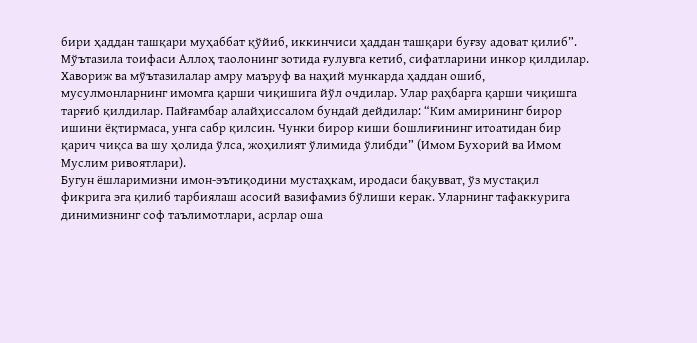бири ҳаддан ташқари муҳаббат қўйиб, иккинчиси ҳаддан ташқари буғзу адоват қилиб”.
Мўътазила тоифаси Аллоҳ таолонинг зотида ғулувга кетиб, сифатларини инкор қилдилар. Хавориж ва мўътазилалар амру маъруф ва наҳий мункарда ҳаддан ошиб, мусулмонларнинг имомга қарши чиқишига йўл очдилар. Улар раҳбарга қарши чиқишга тарғиб қилдилар. Пайғамбар алайҳиссалом бундай дейдилар: “Ким амирининг бирор ишини ёқтирмаса, унга сабр қилсин. Чунки бирор киши бошлиғининг итоатидан бир қарич чиқса ва шу ҳолида ўлса, жоҳилият ўлимида ўлибди” (Имом Бухорий ва Имом Муслим ривоятлари).
Бугун ёшларимизни имон-эътиқодини мустаҳкам, иродаси бақувват, ўз мустақил фикрига эга қилиб тарбиялаш асосий вазифамиз бўлиши керак. Уларнинг тафаккурига динимизнинг соф таълимотлари, асрлар оша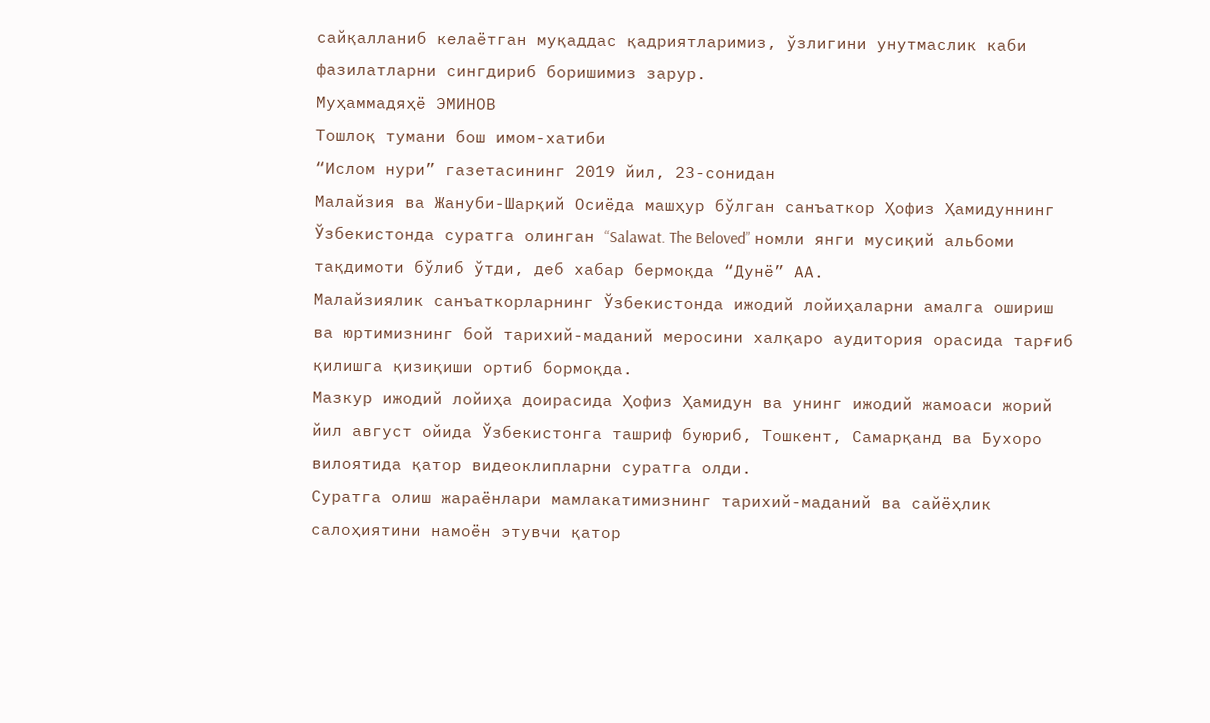сайқалланиб келаётган муқаддас қадриятларимиз, ўзлигини унутмаслик каби фазилатларни сингдириб боришимиз зарур.
Муҳаммадяҳё ЭМИНОВ
Тошлоқ тумани бош имом-хатиби
“Ислом нури” газетасининг 2019 йил, 23-сонидан
Малайзия ва Жануби-Шарқий Осиёда машҳур бўлган санъаткор Ҳофиз Ҳамидуннинг Ўзбекистонда суратга олинган “Salawat. The Beloved” номли янги мусиқий альбоми тақдимоти бўлиб ўтди, деб хабар бермоқда “Дунё” АА.
Малайзиялик санъаткорларнинг Ўзбекистонда ижодий лойиҳаларни амалга ошириш ва юртимизнинг бой тарихий-маданий меросини халқаро аудитория орасида тарғиб қилишга қизиқиши ортиб бормоқда.
Мазкур ижодий лойиҳа доирасида Ҳофиз Ҳамидун ва унинг ижодий жамоаси жорий йил август ойида Ўзбекистонга ташриф буюриб, Тошкент, Самарқанд ва Бухоро вилоятида қатор видеоклипларни суратга олди.
Суратга олиш жараёнлари мамлакатимизнинг тарихий-маданий ва сайёҳлик салоҳиятини намоён этувчи қатор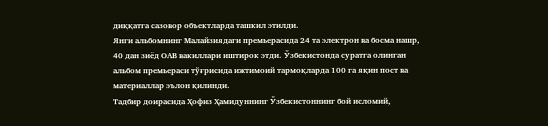диққатга сазовор объектларда ташкил этилди.
Янги альбомнинг Малайзиядаги премьерасида 24 та электрон ва босма нашр, 40 дан зиёд ОАВ вакиллари иштирок этди. Ўзбекистонда суратга олинган альбом премьераси тўғрисида ижтимоий тармоқларда 100 га яқин пост ва материаллар эълон қилинди.
Тадбир доирасида Ҳофиз Ҳамидуннинг Ўзбекистоннинг бой исломий,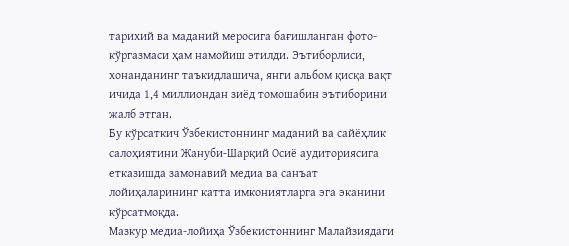тарихий ва маданий меросига бағишланган фото-кўргазмаси ҳам намойиш этилди. Эътиборлиси, хонанданинг таъкидлашича, янги альбом қисқа вақт ичида 1,4 миллиондан зиёд томошабин эътиборини жалб этган.
Бу кўрсаткич Ўзбекистоннинг маданий ва сайёҳлик салоҳиятини Жануби-Шарқий Осиё аудиториясига етказишда замонавий медиа ва санъат лойиҳаларининг катта имкониятларга эга эканини кўрсатмоқда.
Мазкур медиа-лойиҳа Ўзбекистоннинг Малайзиядаги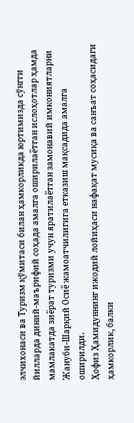элчихонаси ва Туризм қўмитаси билан ҳамкорликда юртимизда сўнгги йилларда диний-маърифий соҳада амалга оширилаётган ислоҳотлар ҳамда мамлакатда зиёрат туризми учун яратилаётган замонавий имкониятларни Жануби-Шарқий Осиё жамоатчилигига етказиш мақсадида амалга оширилди.
Ҳофиз Ҳамидуннинг ижодий лойиҳаси нафақат мусиқа ва санъат соҳасидаги ҳамкорлик, балки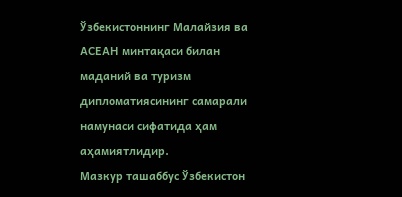Ўзбекистоннинг Малайзия ва АСЕАН минтақаси билан маданий ва туризм дипломатиясининг самарали намунаси сифатида ҳам аҳамиятлидир.
Мазкур ташаббус Ўзбекистон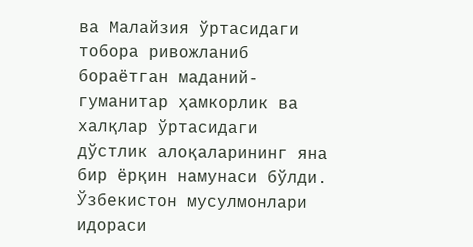ва Малайзия ўртасидаги тобора ривожланиб бораётган маданий-гуманитар ҳамкорлик ва халқлар ўртасидаги дўстлик алоқаларининг яна бир ёрқин намунаси бўлди.
Ўзбекистон мусулмонлари идораси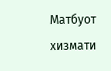Матбуот хизмати